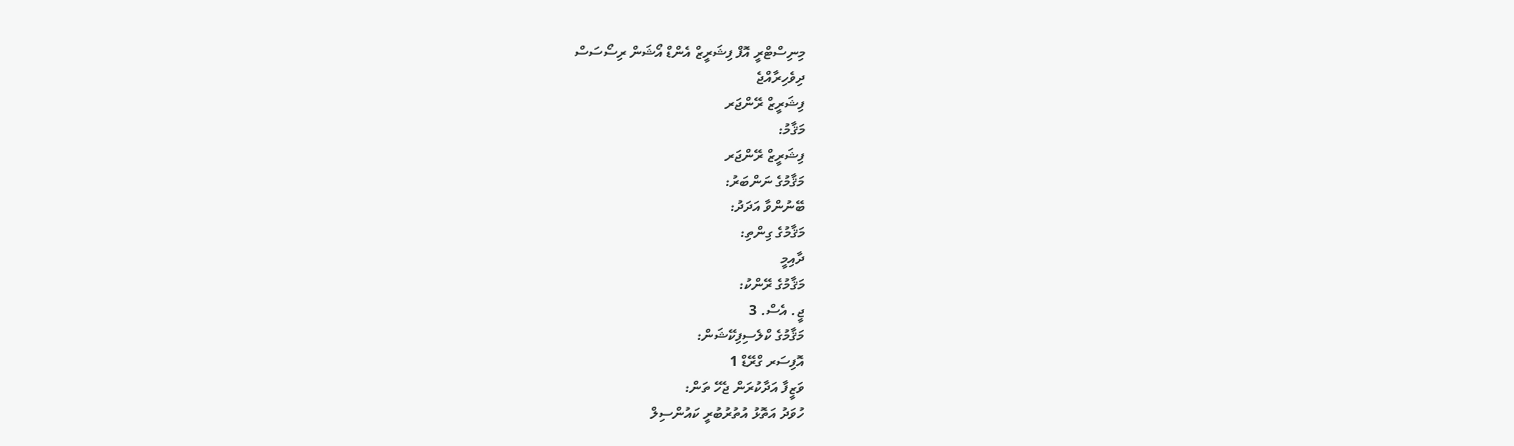މިނިސްޓްރީ އޮފް ފިޝަރީޒް އެންޑް އޯޝަން ރިސޯސަސް
ދިވެހިރާއްޖެ
ފިޝަރީޒް ރޭންޖަރ
މަޤާމު:
ފިޝަރީޒް ރޭންޖަރ
މަޤާމުގެ ނަންބަރު:
ބޭނުންވާ އަދަދު:
މަޤާމުގެ ގިންތި:
ދާއިމީ
މަޤާމުގެ ރޭންކު:
ޖީ. އެސް. 3
މަޤާމުގެ ކްލެސިފިކޭޝަން:
އޮފިސަރ ގްރޭޑް 1
ވަޒީފާ އަދާކުރަން ޖެހޭ ތަން:
ހުވަދު އަތޮޅު އުތުރުބުރީ ކައުންސިލް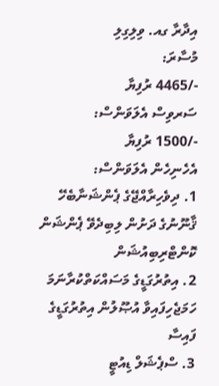އިދާރާ ގއ. ވިލިގިލި
މުސާރަ:
-/4465 ރުފިޔާ
ސަރވިސް އެލަވަންސް:
-/1500 ރުފިޔާ
އެހެނިހެން އެލަވަންސް:
1. ދިވެހިރާއްޖޭގެ ޕެންޝަނާބެހޭ ޤާނޫނުގެ ދަށުން ލިބިދެވޭ ޕެންޝަން ކޮންޓްރިބިއުޝަން
2. އިތުރުގަޑީގެ މަސައްކަތްކުރާނަމަ ހަމަޖެހިފައިވާ އުޞޫލުން އިތުރުގަޑީގެ ފައިސާ
3. ސްޕެޝަލް ޑިއުޓީ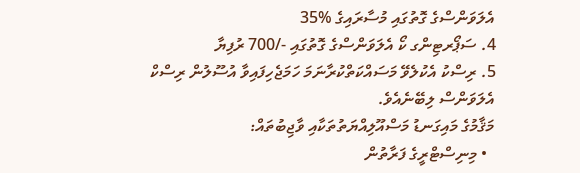އެލަވަންސްގެ ގޮތުގައި މުސާރައިގެ %35
4. ސަޕޯރޓިންގ ކޯ އެލަވަންސްގެ ގޮތުގައި -/700 ރުފިޔާ
5. ރިސްކު އެކުލެވޭ މަސައްކަތްކުރާނަމަ ހަމަޖެހިފައިވާ އުސޫލުން ރިސްކް އެލަވަންސް ލިބޭނެއެވެ.
މަޤާމުގެ މައިގަނޑު މަސްއޫލިއްޔަތުތަކާއި ވާޖިބުތައް:
  • މިނިސްޓްރީގެ ފަރާތުން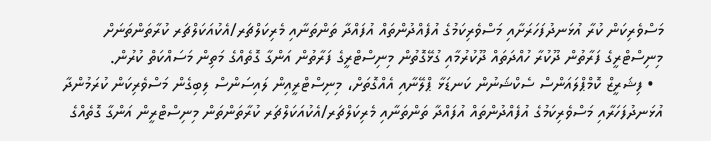މަސްވެރިކަން ކުރާ އުޅަނދުފަހަރަށާއި މަސްވެރިކަމުގެ އުފެއްދުންތައް އުފައްދާ ތަންތަނާއި މެރިކަލްޗަރ/އެކުއަކަލްޗަރ ކުރާތަންތަނަށް މިނިސްޓްރީގެ ފަރާތުން ދޫކުރާ ހުއްދަތައް ދޫކުރުމާއި ގުޅޭގޮތުން މިނިސްޓްރީގެ ފަރާތުން އަންގާ ގޮތެއްގެ މަތިން މަސައްކަތް ކުރުން.
  • ފިޝަރީޒް ކޮމްޕްލައަންސް ސެކްޝަނުން ކަނޑަޅާ ޕްލޭނާއި އެއްގޮތަށް، މިނިސްޓްރީއިން ލައިސަންސް ލިބިގެން މަސްވެރިކަން ކުރަމުންދާ އުޅަނދުފަހަރާއި މަސްވެރިކަމުގެ އުފެއްދުންތައް އުފައްދާ ތަންތަނާއި މެރިކަލްޗަރ/އެކުއަކަލްޗަރ ކުރާތަންތަން މިނިސްޓްރީން އަންގާ ގޮތެއްގެ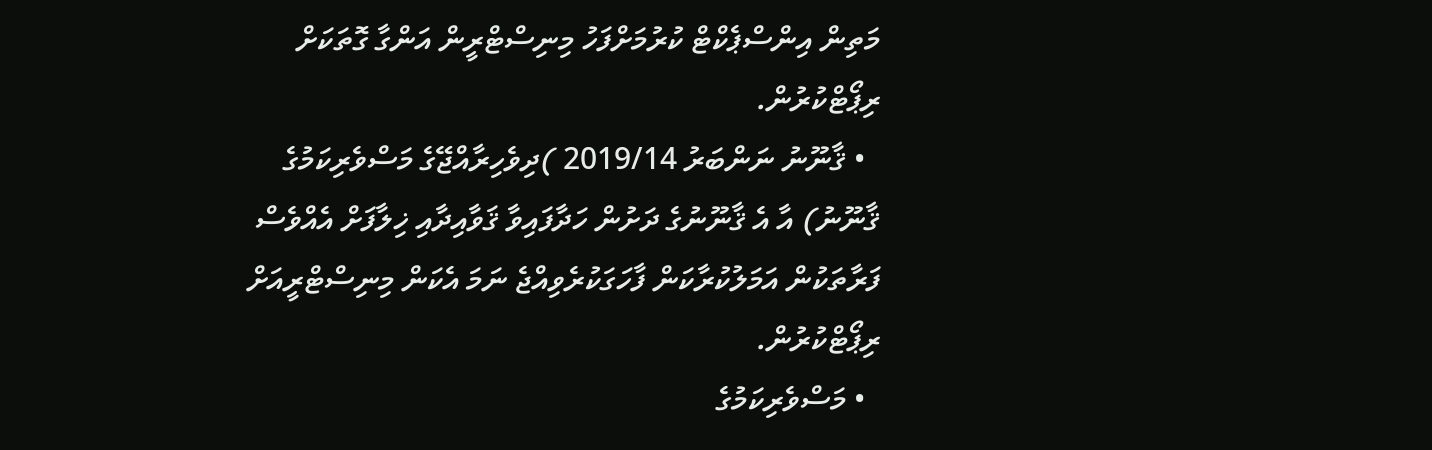މަތިން އިންސްޕެކްޓް ކުރުމަށްފަހު މިނިސްޓްރީން އަންގާ ގޮތަކަށް ރިޕޯޓްކުރުން.
  • ޤާނޫނު ނަންބަރު 2019/14 )ދިވެހިރާއްޖޭގެ މަސްވެރިކަމުގެ ޤާނޫނު) އާ އެ ޤާނޫނުގެ ދަށުން ހަދާފައިވާ ޤަވާއިދާއި ޚިލާފަށް އެއްވެސް ފަރާތަކުން އަމަލުކުރާކަން ފާހަގަކުރެވިއްޖެ ނަމަ އެކަން މިނިސްޓްރީއަށް ރިޕޯޓްކުރުން.
  • މަސްވެރިކަމުގެ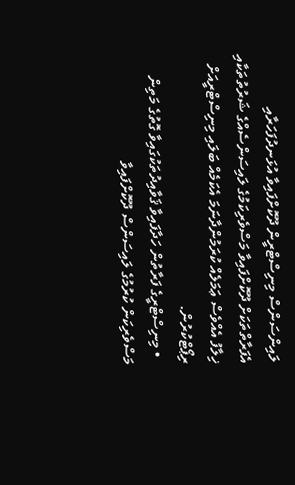ލައިންސަންސް މިނިސްޓްރީން ދޫކޮށްފައިވާ އުޅަނދުފަހަރާއި އެފަރާތްތަކަށް ދޫކޮށްފައިވާ މަސްވެރިކަމުގެ ލައިސަންސެއްގެ ޝަރުތުތަކާއި ޚިލާފު އެއްވެސް ޢަމަލެއް ކުރަމުންދާނަމަ އެކަމެއް ބަލައި މިނިސްޓްރީއަށް ރިޕޯޓްކުރުން.
  • މިނިސްޓްރީގެ ފަރާތުން ހަދާފައިވާ ޤަވާއިދުތަކުގައިވާ ގޮތުގެ މަތިން މަސްވެރިކަން ކުރުމުގެ ލައިސަންސް ދޫކޮށްފައިވާ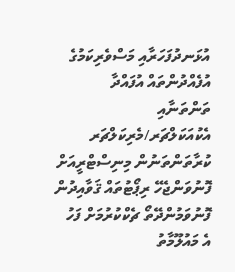އުޅަނދުފަހަރާއި މަސްވެރިކަމުގެ އުފެއްދުންތައް އުފައްދާ ތަންތަނާއި އެކުއަކަލްޗަރ/މެރިކަލްޗަރ ކުރާތަންތަނުން މިނިސްޓްރީއަށް ފޮނުވަންޖެހޭ ރިޕޯޓުތައް ޤަވާއިދުން ފޮނުވަމުންދޭތޯ ޗެކްކުރުމަށް ފަހު އެ މައުލޫމާތު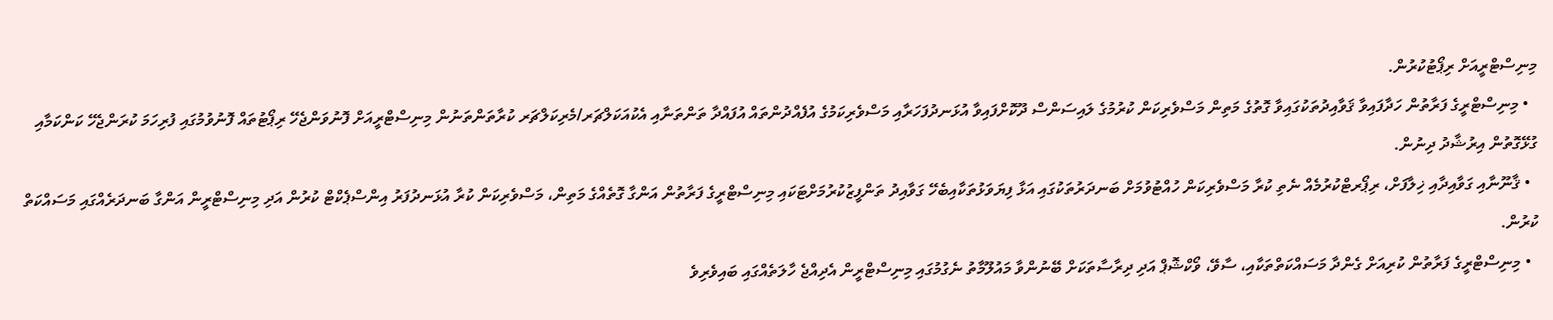މިނިސްޓްރީއަށް ރިޕޯޓުކުރުން.
  • މިނިސްޓްރީގެ ފަރާތުން ހަދާފައިވާ ޤަވާއިދުތަކުގައިވާ ގޮތުގެ މަތިން މަސްވެރިކަން ކުރުމުގެ ލައިސަންސް ދޫކޮށްފައިވާ އުޅަނދުފަހަރާއި މަސްވެރިކަމުގެ އުފެއްދުންތައް އުފައްދާ ތަންތަނާއި އެކުއަކަލްޗަރ/މެރިކަލްޗަރ ކުރާތަންތަނުން މިނިސްޓްރީއަށް ފޮނުވަންޖެހޭ ރިޕޯޓުތައް ފޮނުވުމުގައި ފުރިހަމަ ކުރަންޖެހޭ ކަންކަމާއި ގުޅޭގޮތުން އިރުޝާދު ދިނުން.
  • ޤާނޫނާއި ގަވާއިދާއި ޚިލާފަށް، ރިޕޯރޓްކުރުމެއް ނެތި ކުރާ މަސްވެރިކަން ހުއްޓުވުމަށް ބަނދަރުތަކުގައި އަޅާ ފިޔަވަޅުތަކާއިބެހޭ ގަވާއިދު ތަންފީޒުކުރުމަށްޓަކައި މިނިސްޓްރީގެ ފަރާތުން އަންގާ ގޮތެއްގެ މަތިން، މަސްވެރިކަން ކުރާ އުޅަނދުފަރު އިންސްޕެކްޓް ކުރުން އަދި މިނިސްޓްރީން އަންގާ ބަނދަރެއްގައި މަސައްކަތް ކުރުން.
  • މިނިސްޓްރީގެ ފަރާތުން ކުރިއަށް ގެންދާ މަސައްކަތްތަކާއި، ސާވޭ، ވޯކްޝޮޕް އަދި ދިރާސާތަކަށް ބޭނުންވާ މައުލޫމާތު ނެގުމުގައި މިނިސްޓްރީން އެދިއްޖެ ހާލަތެއްގައި ބައިވެރިވެ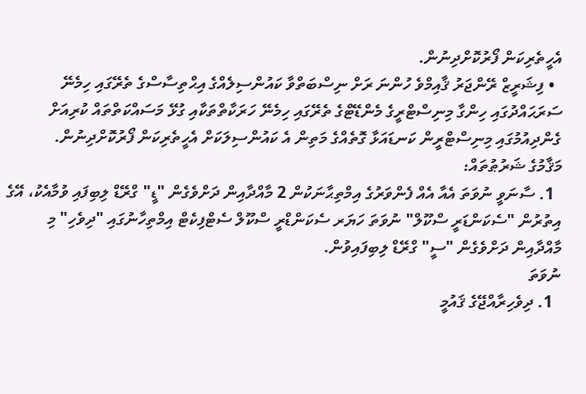އެހީތެރިކަން ފޯރުކޮށްދިނުން.
  • ފިޝަރީޒް ރޭންޖަރު ޤާއިމްވެ ހުންނަ ރަށް ނިސްބަތްވާ ކައުންސިލެއްގެ އިޙްތިސާސްގެ ތެރޭގައި ހިމެނޭ ސަރަޙައްދުގައި ހިންގާ މިނިސްޓްރީގެ މެންޑޭޓްގެ ތެރޭގައި ހިމެނޭ ހަރަކާތްތަކާއި ގުޅޭ މަސައްކަތްތައް ކުރިއަށް ގެންދިއުމުގައި މިނިސްޓްރީން ކަނޑައަޅާ ގޮތެއްގެ މަތިން އެ ކައުންސިލަކަށް އެހީތެރިކަން ފޯރުކޮށްދިނުން.
މަޤާމުގެ ޝަރުޠުތައް:
  1. ސާނަވީ ނުވަތަ އެއާ އެއް ފެންވަރުގެ އިމްތިޙާނަކުން 2 މާއްދާއިން ދަށްވެގެން "ޑީ" ގްރޭޑް ލިބިފައި ވުމާއެކު، އޭގެ އިތުރުން "ސެކަންޑަރީ ސްކޫލް" ނުވަތަ ހަޔަރ ސެކަންޑްރީ ސްކޫލް ސެޓްފިކެޓް އިމްތިހާނުގައި "ދިވެހި" މި މާއްދާއިން ދަށްވެގެން "ސީ" ގްރޭޑް ލިބިފައިވުން.
ނުވަތަ
  1. ދިވެހިރާއްޖޭގެ ޤައުމީ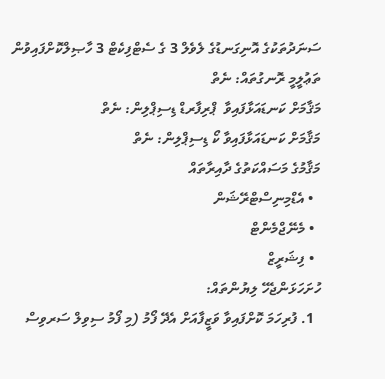ސަނަދުތަކުގެ އޮނިގަނޑުގެ ލެވެލް 3 ގެ ސެޓްފިކެޓް 3 ހާޞިލްކޮށްފައިވުން
ތަޢުލީމީ ރޮނގުތައް: ނެތް
މަޤާމަށް ކަނޑައަޅާފައިވާ  ޕްރިފާރޑް ޑިސިޕްލިން: ނެތް
މަޤާމަށް ކަނޑައަޅާފައިވާ ކޯ ޑިސިޕްލިން: ނެތް
މަޤާމުގެ މަސައްކަތުގެ ދާއިރާތައް
  • އެޑްމިނިސްޓްރޭޝަން
  • މެނޭޖްމެންޓް
  • ފިޝަރީޒް
ހުށަހަޅަންޖެހޭ ލިޔުންތައް:
  1. ފުރިހަމަ ކޮށްފައިވާ ވަޒީފާއަށް އެދޭ ފޯމު (މި ފޯމު ސިވިލް ސަރވިސް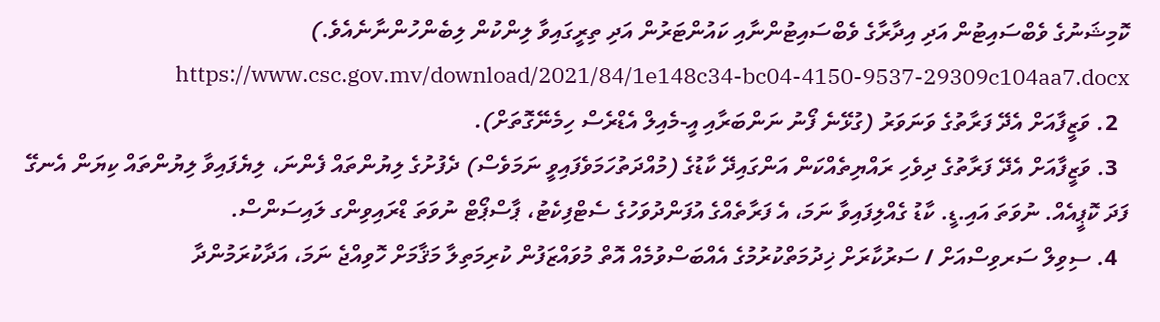ކޮމިޝަނުގެ ވެބްސައިޓުން އަދި އިދާރާގެ ވެބްސައިޓުންނާއި ކައުންޓަރުން އަދި ތިރީގައިވާ ލިންކުން ލިބެންހުންނާނެއެވެ.)  https://www.csc.gov.mv/download/2021/84/1e148c34-bc04-4150-9537-29309c104aa7.docx
  2. ވަޒީފާއަށް އެދޭ ފަރާތުގެ ވަނަވަރު (ގުޅޭނެ ފޯނު ނަންބަރާއި އީ-މެއިލް އެޑްރެސް ހިމެނޭގޮތަށް).
  3. ވަޒީފާއަށް އެދޭ ފަރާތުގެ ދިވެހި ރައްޔިތެއްކަން އަންގައިދޭ ކާޑުގެ (މުއްދަތުހަމަވެފައިވީ ނަމަވެސް) ދެފުށުގެ ލިޔުންތައް ފެންނަ، ލިޔެފައިވާ ލިޔުންތައް ކިޔަން އެނގޭ ފަދަ ކޮޕީއެއް. ނުވަތަ އައި.ޑީ. ކާޑު ގެއްލިފައިވާ ނަމަ، އެ ފަރާތެއްގެ އުފަންދުވަހުގެ ސެޓްފިކެޓު، ޕާސްޕޯޓް ނުވަތަ ޑްރައިވިންގ ލައިސަންސް.
  4. ސިވިލް ސަރވިސްއަށް / ސަރުކާރަށް ޚިދުމަތްކުރުމުގެ އެއްބަސްވުމެއް އޮތް މުވައްޒަފުން ކުރިމަތިލާ މަޤާމަށް ހޮވިއްޖެ ނަމަ، އަދާކުރަމުންދާ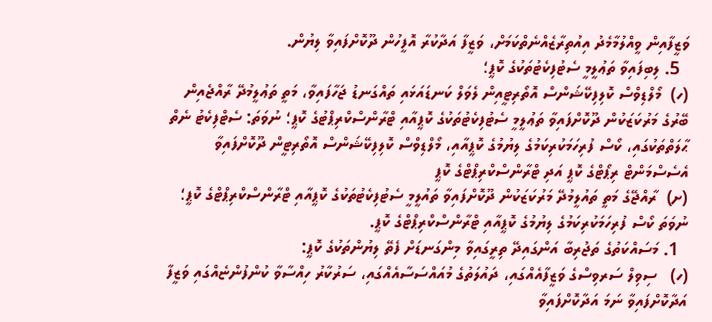ވަޒީފާއިން ވީއްލުމާމެދު އިއުތިރާޒެއްނެތްކަމަށް، ވަޒީފާ އަދާކުރާ އޮފީހުން ދޫކޮށްފައިވާ ލިޔުން.
  5. ލިބިފައިވާ ތަޢުލީމީ ސެޓުފިކެޓުތަކުގެ ކޮޕީ؛
(ހ)  މޯލްޑިވްސް ކޮލިފިކޭޝަންސް އޮތޯރިޓީއިން ލެވަލް ކަނޑައަޅައި ތައްގަނޑު ޖަހާފައިވާ، މަތީ ތަޢުލީމުދޭ ރާއްޖެއިން ބޭރުގެ މަރުކަޒަކުން ދޫކޮށްފައިވާ ތަޢުލީމީ ސެޓުފިކެޓުތަކުގެ ކޮޕީއާއި ޓްރާންސްކްރިޕްޓުގެ ކޮޕީ؛ ނުވަތަ: ސެޓްފިކެޓު ނެތް ޙާލަތްތަކުގައި، ކޯސް ފުރިހަމަކުރިކަމުގެ ލިޔުމުގެ ކޮޕީއާއި، މޯލްޑިވްސް ކޮލިފިކޭޝަންސް އޮތޯރިޓީން ދޫކޮށްފައިވާ އެސެސްމަންޓް ރިޕޯޓްގެ ކޮޕީ އަދި ޓްރާންސްކްރިޕްޓްގެ ކޮޕީ
(ށ)  ރާއްޖޭގެ މަތީ ތައުލީމުދޭ މަރުކަޒަކުން ދޫކޮށްފައިވާ ތައުލީމީ ސެޓުފިކެޓުތަކުގެ ކޮޕީއާއި ޓްރާންސްކްރިޕްޓްގެ ކޮޕީ؛ ނުވަތަ ކޯސް ފުރިހަމަކުރިކަމުގެ ލިޔުމުގެ ކޮޕީއާއި ޓްރާންސްކްރިޕްޓްގެ ކޮޕީ.
  1. މަސައްކަތުގެ ތަޖުރިބާ އަންގައިދޭ ތިރީގައިވާ މިންގަނޑަށް ފެތޭ ލިޔުންތަކުގެ ކޮޕީ:
(ހ)   ސިވިލް ސަރވިސްގެ ވަޒީފާއެއްގައި، ދައުލަތުގެ މުއައްސަސާއެއްގައި، ސަރުކާރު ހިއްސާވާ ކުންފުންޏެއްގައި ވަޒީފާ އަދާކޮށްފައިވާ ނަމަ އަދާކޮށްފައިވާ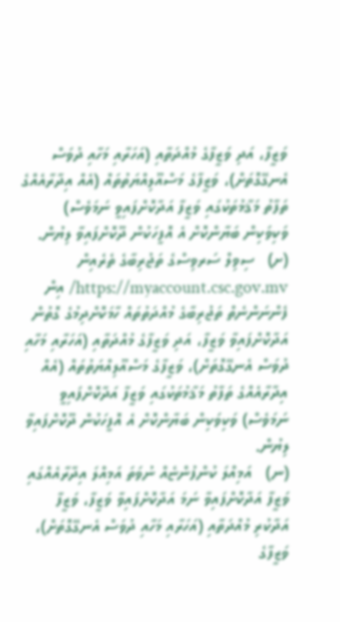ވަޒީފާ، އަދި ވަޒީފާގެ މުއްދަތާއި (އަހަރާއި މަހާއި ދުވަސް އެނގޭގޮތަށް)، ވަޒީފާގެ މަސްއޫލިއްޔަތުތައް (އެއް އިދާރާއެއްގެ ތަފާތު މަޤާމުތަކުގައި ވަޒީފާ އަދާކޮށްފައިވީ ނަމަވެސް) ވަކިވަކިން ބަޔާންކޮށް އެ އޮފީހަކުން ދޫކޮށްފައިވާ ލިޔުން.
(ށ)   ސިވިލް ސަރވިސްގެ ތަޖުރިބާގެ ތެރެއިން https://myaccount.csc.gov.mv/ އިން ފެންނަންނެތް ތަޖުރިބާގެ މުއްދަތުތައް ހާމަކޮށްދިމުގެ ގޮތުން އަދާކޮށްފައިވާ ވަޒީފާ، އަދި ވަޒީފާގެ މުއްދަތާއި (އަހަރާއި މަހާއި ދުވަސް އެނގޭގޮތަށް)، ވަޒީފާގެ މަސްއޫލިއްޔަތުތައް (އެއް އިދާރާއެއްގެ ތަފާތު މަޤާމުތަކުގައި ވަޒީފާ އަދާކޮށްފައިވީ ނަމަވެސް) ވަކިވަކިން ބަޔާންކޮށް އެ އޮފީހަކުން ދޫކޮށްފައިވާ ލިޔުން.
(ނ)   އަމިއްލަ ކުންފުންޏެއް ނުވަތަ އަމިއްލަ އިދާރާއެއްގައި ވަޒީފާ އަދާކޮށްފައިވާ ނަމަ އަދާކޮށްފައިވާ ވަޒީފާ، ވަޒީފާ އަދާކުރި މުއްދަތާއި (އަހަރާއި މަހާއި ދުވަސް އެނގޭގޮތަށް)، ވަޒީފާގެ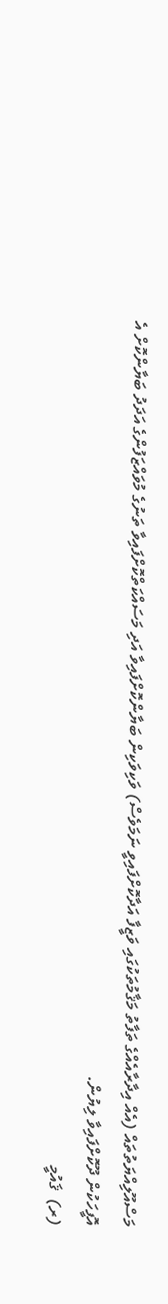މަސްއޫލިއްޔަތުތައް (އެއް އިދާރާއެއްގެ ތަފާތު މަޤާމުތަކުގައި ވަޒީފާ އަދާކޮށްފައިވީ ނަމަވެސް) ވަކިވަކިން ބަޔާންކޮށްފައިވާ އަދި މަސައްކަތްކޮށްފައިވާ ތަނުގެ މުވައްޒަފުންގެ އަދަދު ބަޔާންކޮށް އެ އޮފީހަކުން ދޫކޮށްފައިވާ ލިޔުން.
(ރ)  ޤައުމީ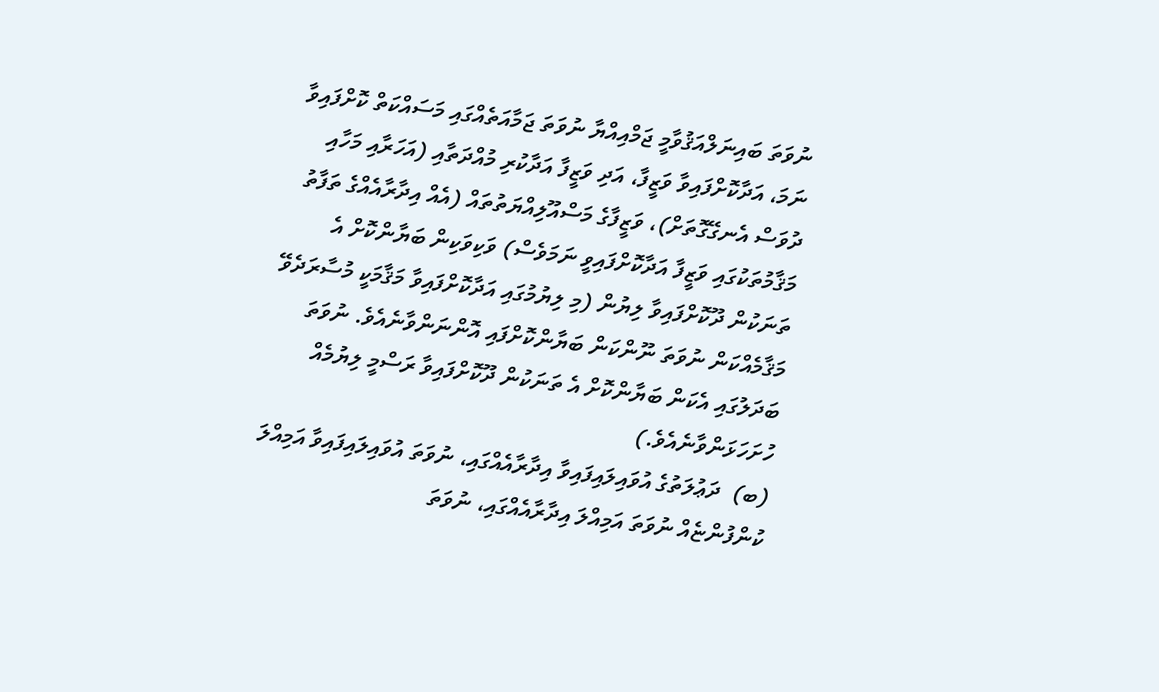ނުވަތަ ބައިނަލްއަޤުވާމީ ޖަމްއިއްޔާ ނުވަތަ ޖަމާއަތެއްގައި މަސައްކަތް ކޮށްފައިވާ ނަމަ، އަދާކޮށްފައިވާ ވަޒީފާ، އަދި ވަޒީފާ އަދާކުރި މުއްދަތާއި (އަހަރާއި މަހާއި ދުވަސް އެނގޭގޮތަށް)، ވަޒީފާގެ މަސްއޫލިއްޔަތުތައް (އެއް އިދާރާއެއްގެ ތަފާތު މަޤާމުތަކުގައި ވަޒީފާ އަދާކޮށްފައިވީ ނަމަވެސް) ވަކިވަކިން ބަޔާންކޮށް އެ ތަނަކުން ދޫކޮށްފައިވާ ލިޔުން (މި ލިޔުމުގައި އަދާކޮށްފައިވާ މަޤާމަކީ މުސާރަދެވޭ މަޤާމެއްކަން ނުވަތަ ނޫންކަން ބަޔާންކޮށްފައި އޮންނަންވާނެއެވެ. ނުވަތަ ބަދަލުގައި އެކަން ބަޔާންކޮށް އެ ތަނަކުން ދޫކޮށްފައިވާ ރަސްމީ ލިޔުމެއް ހުށަހަޅަންވާނެއެވެ.)
(ބ)  ދަޢުލަތުގެ އުވައިލައިފައިވާ އިދާރާއެއްގައި، ނުވަތަ އުވައިލައިފައިވާ އަމިއްލަ ކުންފުންޏެއް ނުވަތަ އަމިއްލަ އިދާރާއެއްގައި، ނުވަތަ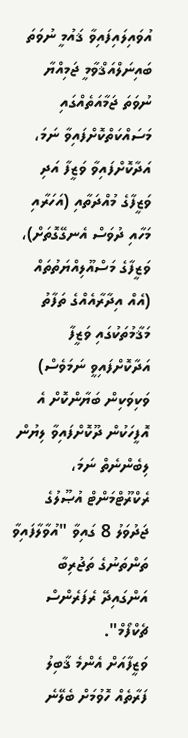އުވައިލައިފައިވާ ޤައުމީ ނުވަތަ ބައިނަލްއަޤްވާމީ ޖަމިއްޔާ ނުވަތަ ޖަމާއަތެއްގައި މަސައްކަތްކޮށްފައިވާ ނަމަ، އަދާކޮށްފައިވާ ވަޒީފާ އަދި ވަޒީފާގެ މުއްދަތާއި (އަހަރާއި މަހާއި ދުވަސް އެނގޭގޮތަށް)، ވަޒީފާގެ މަސްއޫލިއްޔަތުތައް (އެއް އިދާރާއެއްގެ ތަފާތު މަޤާމުތަކުގައި ވަޒީފާ އަދާކޮށްފައިވީ ނަމަވެސް) ވަކިވަކިން ބަޔާންކޮށް އެ އޮފީހަކުން ދޫކޮށްފައިވާ ލިޔުން ލިބެންނެތް ނަމަ، ރެކްރޫޓްމަންޓް އުޞޫލުގެ ޖަދުވަލު 8 ގައިވާ "އުވާލާފައިވާ ތަންތަނުގެ ތަޖުރިބާ އަންގައިދޭ ރެފަރެންސް ޗެކްފޯމް".
ވަޒީފާއަށް އެންމެ ޤާބިލު ފަރާތެއް ހޮވުމަށް ބެލޭނެ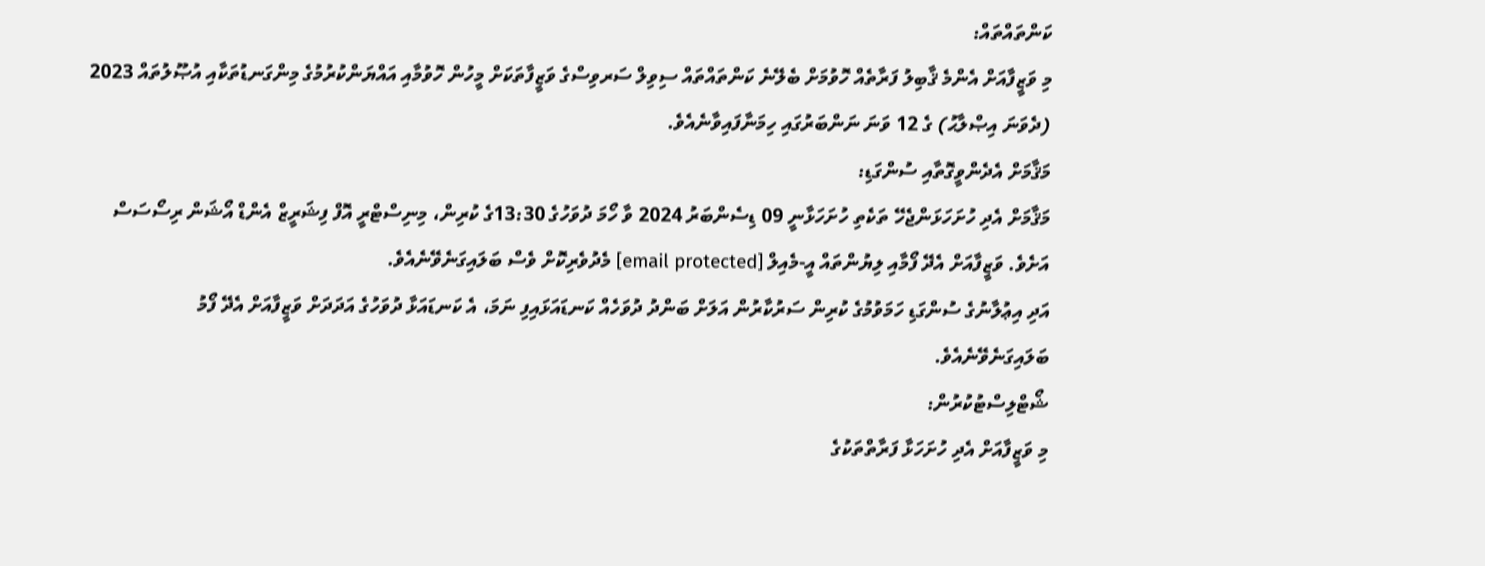ކަންތައްތައް:
މި ވަޒީފާއަށް އެންމެ ޤާބިލު ފަރާތެއް ހޮވުމަށް ބެލޭނެ ކަންތައްތައް ސިވިލް ސަރވިސްގެ ވަޒީފާތަކަށް މީހުން ހޮވުމާއި އައްޔަންކުރުމުގެ މިންގަނޑުތަކާއި އުޞޫލުތައް 2023 (ދެވަނަ އިޞްލާޙު) ގެ 12 ވަނަ ނަންބަރުގައި ހިމަނާފައިވާނެއެވެ.
މަޤާމަށް އެދެންވީގޮތާއި ސުންގަޑި:
މަޤާމަށް އެދި ހުށަހަޅަންޖެހޭ ތަކެތި ހުށަހަޅާނީ 09 ޑިސެންބަރު 2024 ވާ ހޯމަ ދުވަހުގެ 13:30ގެ ކުރިން، މިނިސްޓްރީ އޮފް ފިޝަރީޒް އެންޑް އޯޝަން ރިސޯސަސް އަށެވެ. ވަޒީފާއަށް އެދޭ ފޯމާއި ލިޔުންތައް އީ-މެއިލް [email protected] މެދުވެރިކޮށް ވެސް ބަލައިގަނެވޭނެއެވެ.
އަދި އިޢުލާނުގެ ސުންގަޑި ހަމަވުމުގެ ކުރިން ސަރުކާރުން އަލަށް ބަންދު ދުވަހެއް ކަނޑައަޅައިފި ނަމަ، އެ ކަނޑައަޅާ ދުވަހުގެ އަދަދަށް ވަޒީފާއަށް އެދޭ ފޯމު ބަލައިގަނެވޭނެއެވެ.
ޝޯޓްލިސްޓުކުރުން:
މި ވަޒީފާއަށް އެދި ހުށަހަޅާ ފަރާތްތަކުގެ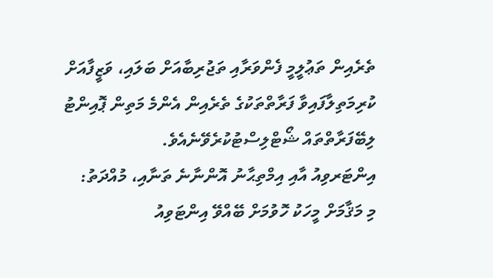ތެރެއިން ތަޢުލީމީ ފެންވަރާއި ތަޖުރިބާއަށް ބަލައި، ވަޒީފާއަށް ކުރިމަތިލާފައިވާ ފަރާތްތަކުގެ ތެރެއިން އެންމެ މަތިން ޕޮއިންޓު ލިބޭފަރާތްތައް ޝޯޓްލިސްޓުކުރެވޭނެއެވެ.
އިންޓަރވިއު އާއި އިމްތިޙާނު އޮންނާނެ ތަނާއި، މުއްދަތު:
މި މަޤާމަށް މީހަކު ހޮވުމަށް ބޭއްވޭ އިންޓަވިއު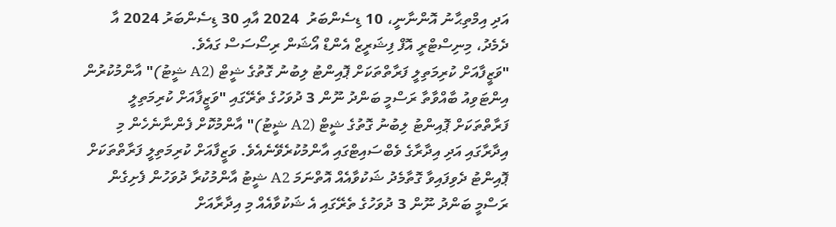އަދި އިމްތިޙާނު އޮންނާނީ، 10 ޑިސެންބަރު  2024 އާއި 30 ޑިސެންބަރު 2024 އާ ދެމެދު، މިނިސްޓްރީ އޮފް ފިޝަރީޒް އެންޑް އޯޝަން ރިސޯސަސް ގައެވެ.
"ވަޒީފާއަށް ކުރިމަތިލީ ފަރާތްތަކަށް ޕޮއިންޓު ލިބުނު ގޮތުގެ ޝީޓް (A2 ޝީޓު)" އާންމުކުރުން
އިންޓަވިއު ބާއްވާތާ ރަސްމީ ބަންދު ނޫން 3 ދުވަހުގެ ތެރޭގައި "ވަޒީފާއަށް ކުރިމަތިލީ ފަރާތްތަކަށް ޕޮއިންޓު ލިބުނު ގޮތުގެ ޝީޓް (A2 ޝީޓު)" އާންމުކޮށް ފެންނާނެހެން މި އިދާރާގައި އަދި އިދާރާގެ ވެބްސައިޓްގައި އާންމުކުރެވޭނެއެވެ. ވަޒީފާއަށް ކުރިމަތިލީ ފަރާތްތަކަށް ޕޮއިންޓު ދެވިފައިވާ ގޮތާމެދު ޝަކުވާއެއް އޮތްނަމަ A2 ޝީޓު އާންމުކުރާ ދުވަހުން ފެށިގެން ރަސްމީ ބަންދު ނޫން 3 ދުވަހުގެ ތެރޭގައި އެ ޝަކުވާއެއް މި އިދާރާއަށް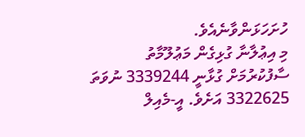ހުށަހަޅަންވާނެއެވެ.
މި އިޢުލާނާ ގުޅިގެން މަޢުލޫމާތު ސާފުކުރުމަށް ގުޅާނީ 3339244 ނުވަތަ 3322625 އަށެވެ. އީ-މެއިލް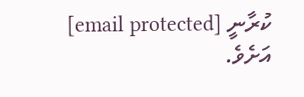ކުރާނީ [email protected] އަށެވެ.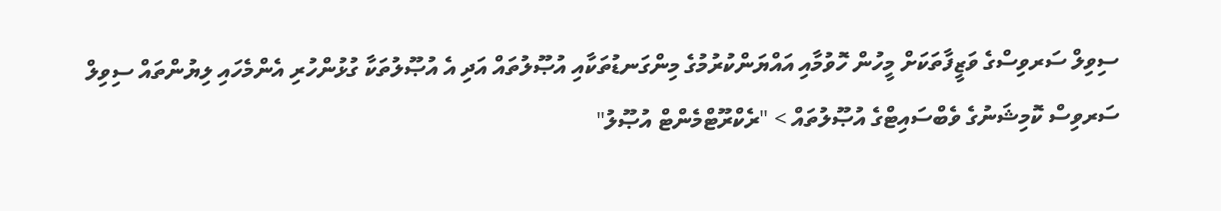ސިވިލް ސަރވިސްގެ ވަޒީފާތަކަށް މީހުން ހޮވުމާއި އައްޔަންކުރުމުގެ މިންގަނޑުތަކާއި އުޞޫލުތައް އަދި އެ އުޞޫލުތަކާ ގުޅުންހުރި އެންމެހައި ލިޔުންތައް ސިވިލް ސަރވިސް ކޮމިޝަނުގެ ވެބްސައިޓްގެ އުޞޫލުތައް > "ރެކްރޫޓްމެންޓް އުޞޫލު"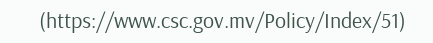(https://www.csc.gov.mv/Policy/Index/51)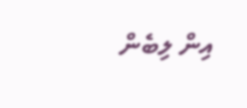އިން ލިބެން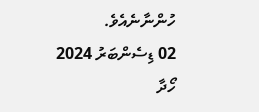ހުންނާނެއެވެ.
02 ޑިސެންބަރު 2024
ހޯދާ